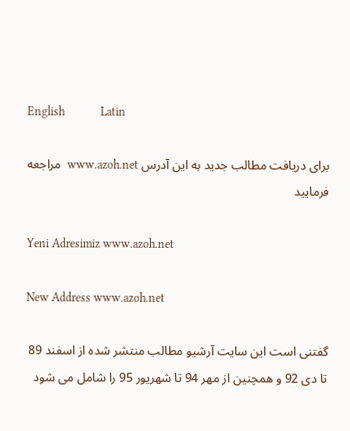English            Latin

برای دریافت مطالب جدید به این آدرس www.azoh.net  مراجعه فرمایید

Yeni Adresimiz www.azoh.net

New Address www.azoh.net

گفتنی است این سایت آرشیو مطالب منتشر شده از اسفند 89 تا دی 92 و همچنین از مهر 94 تا شهریور 95 را شامل می شود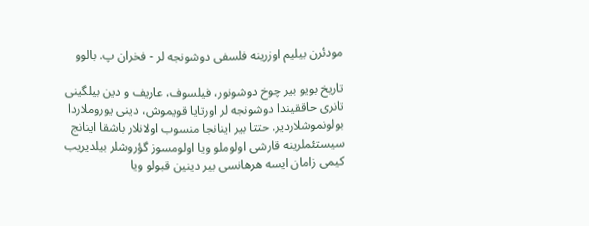مودئرن بیلیم اوزرینه فلسفی دوشونجه لر - فخران پ. بالوو

تاریخ بویو بیر چوخ دوشونور، فیلسوف، عاریف و دین بیلگینی تانری حاققیندا دوشونجه لر اورتایا قویموش، دینی یوروملاردا بولونموشلاردیر. حتتا بیر اینانجا منسوب اولانلار باشقا اینانج سیستئملرینه قارشی اولوملو ویا اولومسوز گؤروشلر بیلدیریب کیمی زامان ایسه هرهانسی بیر دینین قبولو ویا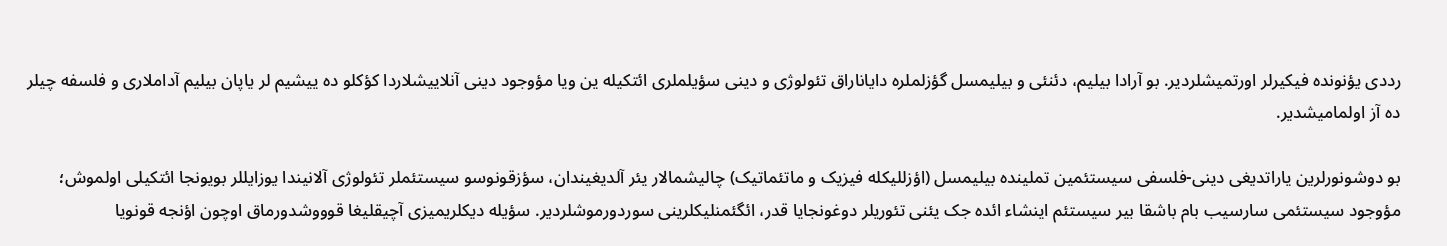رددی یؤنونده فیکیرلر اورتمیشلردیر. بو آرادا بیلیم، دئنئی و بیلیمسل گؤزلملره دایاناراق تئولوژی و دینی سؤیلملری ائتکیله ین ویا مؤوجود دینی آنلاییشلاردا کؤکلو ده ییشیم لر یاپان بیلیم آداملاری و فلسفه چیلر ده آز اولمامیشدیر.

بو دوشونورلرین یاراتدیغی دینی-فلسفی سیستئمین تملینده بیلیمسل (اؤزللیکله فیزیک و ماتئماتیک) چالیشمالار یئر آلدیغیندان، سؤزقونوسو سیستئملر تئولوژی آلانیندا یوزایللر بویونجا ائتکیلی اولموش؛ مؤوجود سیستئمی سارسیب بام باشقا بیر سیستئم اینشاء ائده جک یئنی تئوریلر دوغونجایا قدر، ائگئمنلیکلرینی سوردورموشلردیر. سؤیله دیکلریمیزی آچیقلیغا قوووشدورماق اوچون اؤنجه قونویا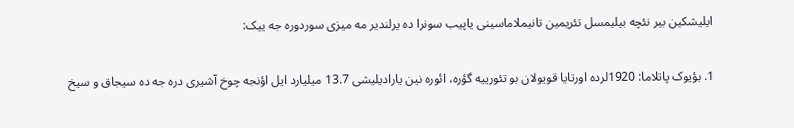ایلیشکین بیر نئچه بیلیمسل تئریمین تانیملاماسینی یاپیب سونرا ده یرلندیر مه میزی سوردوره جه ییک:

1. بؤیوک پاتلاما: 1920لرده اورتایا قویولان بو تئورییه گؤره، ائوره نین یارادیلیشی 13.7 میلیارد ایل اؤنجه چوخ آشیری دره جه ده سیجاق و سیخ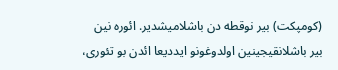(کومپکت) بیر نوقطه دن باشلامیشدیر. ائوره نین بیر باشلانقیجینین اولدوغونو ایددیعا ائدن بو تئوری،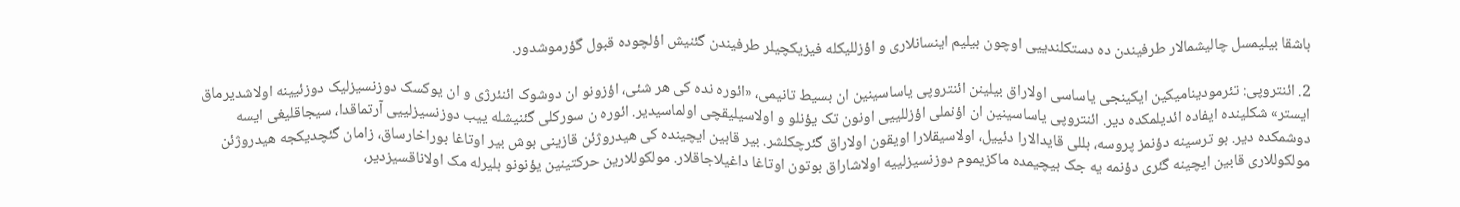باشقا بیلیمسل چالیشمالار طرفیندن ده دستکلندییی اوچون بیلیم اینسانلاری و اؤزللیکله فیزیکچیلر طرفیندن گئنیش اؤلچوده قبول گؤرموشدور.

2. ائنتروپی: تئرمودینامیکین ایکینجی یاساسی اولاراق بیلینن ائنتروپی یاساسینین ان بسیط تانیمی، «ائوره نده کی هر شئی، اؤزونو ان دوشوک ائنئرژی و ان یوکسک دوزنسیزلیک دوزئیینه اولاشدیرماق ایستر» شکلینده ایفاده ائدیلمکده دیر. ائنتروپی یاساسینین ان اؤنملی اؤزللییی اونون تک یؤنلو و اولاسیلیقچی اولماسیدیر. ائوره ن سورکلی گئنیشله ییب دوزنسیزلییی آرتماقدا، سیجاقلیغی ایسه دوشمکده دیر. بو ترسینه دؤنمز پروسه، بللی قایدالارا دئییل، اولاسیقلارا اویقون اولاراق گئرچکلشر. بیر قابین ایچینده کی هیدروژئن قازینی بوش بیر اوتاغا بوراخارساق، زامان گئچدیکجه هیدروژئن مولکوللاری قابین ایچینه گئری دؤنمه یه جک بیچیمده ماکزیموم دوزنسیزلییه اولاشاراق بوتون اوتاغا داغیلاجاقلار. مولکوللارین حرکتینین یؤنونو بلیرله مک اولاناقسیزدیر،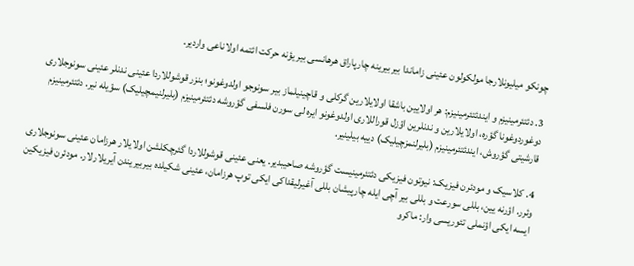چونکو میلیونلارجا مولکولون عئینی زاماندا بیربیرینه چارپاراق هرهانسی بیر یؤنه حرکت ائتمه اولاناعی واردیر.

3. دئتئرمینیزم و ایندئتئرمینیزم: هر اولایین باشقا اولایلارین گرکلی و قاچینیلماز بیر سونوجو اولدوغونو؛ بنزر قوشوللاردا عئینی ندنلر عئینی سونوجلاری دوغوردوغونا گؤره، اولایلارین و ندنلرین اؤزل قوراللاری اولدوغونو ایره لی سورن فلسفی گؤروشه دئتئرمینیزم (بلیرلنیمچیلیک) سؤیله نیر. دئتئرمینیزم قارشیتی گؤروش، ایندئتئرمینیزم (بلیرلنمزچیلیک) دییه بیلینیر.

4. کلاسیک و مودئرن فیزیک: نیوتون فیزیکی دئتئرمینیست گؤروشه صاحیبدیر. یعنی عئینی قوشوللاردا گئرچکلشن اولایلار هرزامان عئینی سونوجلاری وئرر. اؤرنه یین، بللی سورعت و بللی بیر آچی ایله چارپیشان بللی آغیرلیقداکی ایکی توپ هرزامان، عئینی شکیلده بیربیریندن آیریلارلار. مودئرن فیزیکین ایسه ایکی اؤنملی تئوریسی وار: ماکرو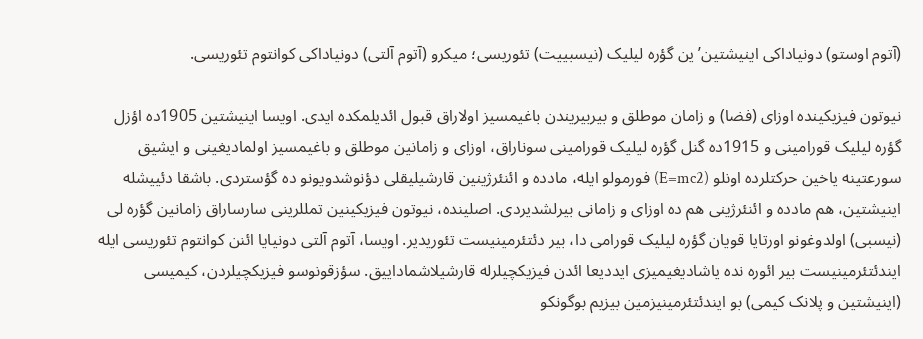(آتوم اوستو) دونیاداکی اینیشتین’ین گؤره لیلیک (نیسبییت) تئوریسی؛ میکرو (آتوم آلتی) دونیاداکی کوانتوم تئوریسی.

نیوتون فیزیکینده اوزای (فضا) و زامان موطلق و بیربیریندن باغیمسیز اولاراق قبول ائدیلمکده ایدی. اویسا اینیشتین 1905ده اؤزل گؤره لیلیک قورامینی و 1915ده گنل گؤره لیلیک قورامینی سوناراق، اوزای و زامانین موطلق و باغیمسیز اولمادیغینی و ایشیق سورعتینه یاخین حرکتلرده اونلو (E=mc2) فورمولو ایله، مادده و ائنئرژینین قارشیلیقلی دؤنوشدویونو ده گؤستردی. باشقا دئییشله اینیشتین، هم مادده و ائنئرژینی هم ده اوزای و زامانی بیرلشدیردی. اصلینده، نیوتون فیزیکینین تمللرینی سارساراق زامانین گؤره لی (نیسبی) اولدوغونو اورتایا قویان گؤره لیلیک قورامی دا، بیر دئتئرمینیست تئوریدیر. اویسا، آتوم آلتی دونیایا ائنن کوانتوم تئوریسی ایله ایندئتئرمینیست بیر ائوره نده یاشادیغیمیزی ایددیعا ائدن فیزیکچیلرله قارشیلاشماداییق. سؤزقونوسو فیزیکچیلردن، کیمیسی (اینیشتین و پلانک کیمی) بو ایندئتئرمینیزمین بیزیم بوگونکو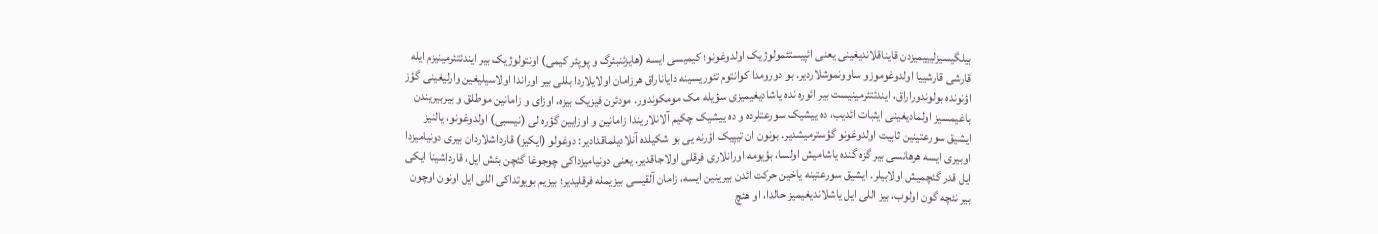بیلگیسیزلیییمیزدن قایناقلاندیغینی یعنی ائپیستئمولوژیک اولدوغونو؛ کیمیسی ایسه (هایزئنبئرگ و پوپئر کیمی) اونتولوژیک بیر ایندئتئرمینیزم ایله قارشی قارشییا اولدوغوموزو ساوونموشلاردیر. بو دورومدا کوانتوم تئوریسینه دایاناراق هرزامان اولایلاردا بللی بیر اوراندا اولاسیلیغین وارلیغینی گؤز اؤنونده بولوندوراراق، ایندئتئرمینیست بیر ائوره نده یاشادیغیمیزی سؤیله مک مومکوندور. مودئرن فیزیک بیزه، اوزای و زامانین موطلق و بیربیریندن باغیمسیز اولمادیغینی ایثبات ائدیب، ده ییشیک سورعتلرده و ده ییشیک چکیم آلانلاریندا زامانین و اوزایین گؤره لی (نیسبی) اولدوغونو، یالنیز ایشیق سورعتینین ثابیت اولدوغونو گؤسترمیشدیر. بونون ان تیپیک اؤرنه یی بو شکیلده آنلادیلماقدادیر: دوغولو (ایکیز) قارداشلاردان بیری دونیامیزدا اوبیری ایسه هرهانسی بیر گزه گنده یاشامیش اولسا، بؤیومه اورانلاری فرقلی اولاجاقدیر. یعنی دونیامیزداکی چوجوغا گئچن بئش ایل، قارداشینا ایکی ایل قدر گئچمیش اولابیلر. ایشیق سورعتینه یاخین حرکت ائدن بیرینین ایسه، زامان آلقیسی بیزیمله فرقلیدیر؛ بیزیم بویوتداکی اللی ایل اونون اوچون بیر نئچه گون اولوب، بیز اللی ایل یاشلاندیغیمیز حالدا، او هئچ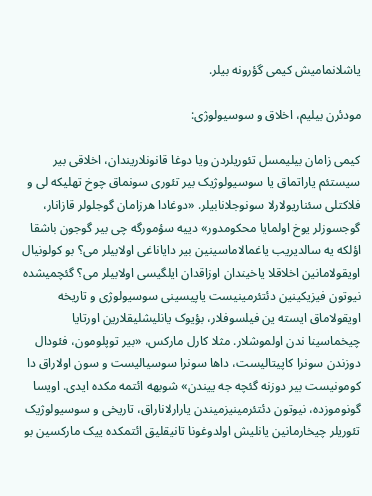یاشلانمامیش کیمی گؤرونه بیلر.

مودئرن بیلیم، اخلاق و سوسیولوژی:

کیمی زامان بیلیمسل تئوریلردن ویا دوغا قانونلاریندان، اخلاقی بیر سیستئم یاراتماق یا سوسیولوژیک بیر تئوری سونماق چوخ تهلیکه لی و فلاکتلی سئناریولارلا سونوجلانابیلر. «دوغادا هرزامان گوجلولر قازانار، گوجسوزلر یوخ اولمایا محکومدور» دییه سؤمورگه چی بیر گوجون باشقا اؤلکه یه سالدیریب یاغمالاماسینین بیر دایاناغی اولابیلر می؟ بو کولونیال اویقولامانین اخلاقلا یاخیندان اوزاقدان ایلگیسی اولابیلر می؟ گئچمیشده نیوتون فیزیکینین دئتئرمینیست یاپیسینی سوسیولوژی و تاریخه اویقولاماق ایسته ین فیلسوفلار، بؤیوک یانلیشلیقلارین اورتایا چیخماسینا ندن اولموشلار. مثلا کارل مارکس، «بیر توپلومون، فئودال دوزندن سونرا کاپیتالیست، داها سونرا سوسیالیست و سون اولاراق دا کومونیست بیر دوزنه گئچه جه ییندن» شوبهه ائتمه مکده ایدی. اویسا گونوموزده، نیوتون دئتئرمینیزمیندن یارارلاناراق، تاریخی و سوسیولوژیک تئوریلر چیخارمانین یانلیش اولدوغونا تانیقلیق ائتمکده ییک مارکسین بو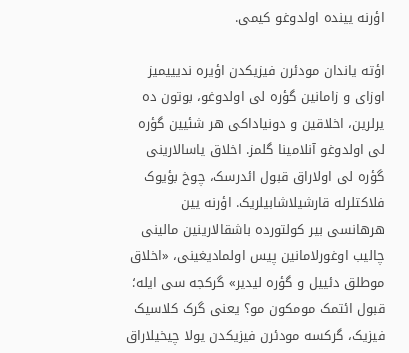اؤرنه یینده اولدوغو کیمی.

اؤته یاندان مودئرن فیزیکدن اؤیره ندیییمیز اوزای و زامانین گؤره لی اولدوغو، بوتون ده یرلرین، اخلاقین و دونیاداکی هر شئیین گؤره لی اولدوغو آنلامینا گلمز. اخلاق یاسالارینی گؤره لی اولاراق قبول ائدرسک، چوخ بؤیوک فلاکتلرله قارشیلاشابیلریک. اؤرنه یین هرهانسی بیر کولتورده باشقالارینین مالینی چالیب اوغورلامانین پیس اولمادیغینی، «اخلاق موطلق دئییل و گؤره لیدیر» گرکجه سی ایله؛ قبول ائتمک مومکون مو؟ یعنی گرک کلاسیک فیزیک، گرکسه مودئرن فیزیکدن یولا چیخیلاراق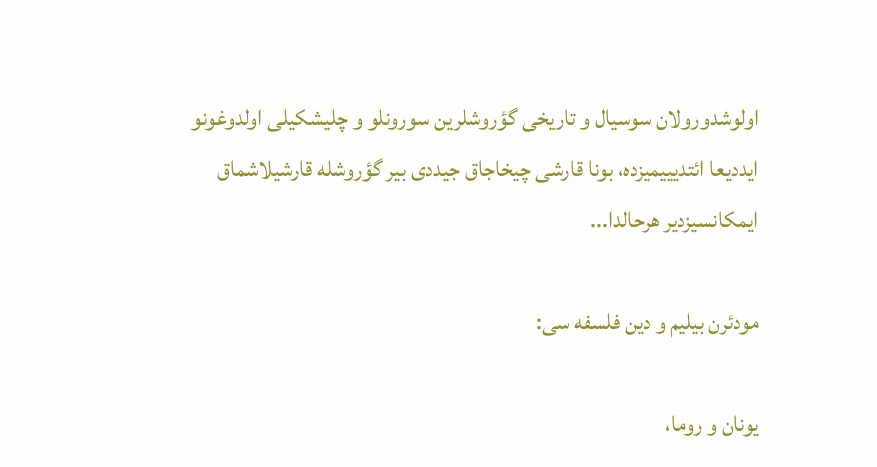اولوشدورولان سوسیال و تاریخی گؤروشلرین سورونلو و چلیشکیلی اولدوغونو ایددیعا ائتدیییمیزده، بونا قارشی چیخاجاق جیددی بیر گؤروشله قارشیلاشماق ایمکانسیزدیر هرحالدا...

مودئرن بیلیم و دین فلسفه سی:

یونان و روما،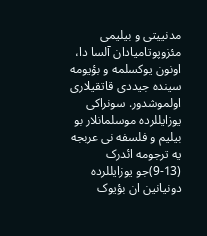مدنییتی و بیلیمی مئزوپوتامیادان آلسا دا، اونون یوکسلمه و بؤیومه سینده جیددی قاتقیلاری اولموشدور. سونراکی یوزایللرده موسلمانلار بو بیلیم و فلسفه نی عربجه یه ترجومه ائدرک (13-9)جو یوزایللرده دونیانین ان بؤیوک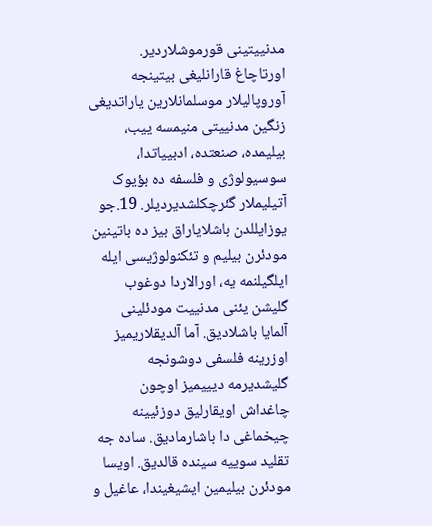مدنییتینی قورموشلاردیر. اورتاچاغ قارانلیغی بیتینجه آوروپالیلار موسلمانلارین یاراتدیغی زنگین مدنییتی منیمسه ییب، بیلیمده، صنعتده، ادبییاتدا، سوسیولوژی و فلسفه ده بؤیوک آتیلیملار گئرچکلشدیردیلر. 19.جو یوزایللدن باشلایاراق بیز ده باتینین مودئرن بیلیم و تئکنولوژیسی ایله ایلگیلنمه یه، اورالاردا دوغوب گلیشن یئنی مدنییت مودئلینی آلمایا باشلادیق. آما آلدیقلاریمیز اوزرینه فلسفی دوشونجه گلیشدیرمه دیییمیز اوچون چاغداش اویقارلیق دوزئیینه چیخماغی دا باشارمادیق. ساده جه تقلید سوییه سینده قالدیق. اویسا مودئرن بیلیمین ایشیغیندا، عاغیل و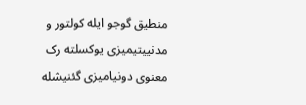منطیق گوجو ایله کولتور و مدنییتیمیزی یوکسلته رک معنوی دونیامیزی گئنیشله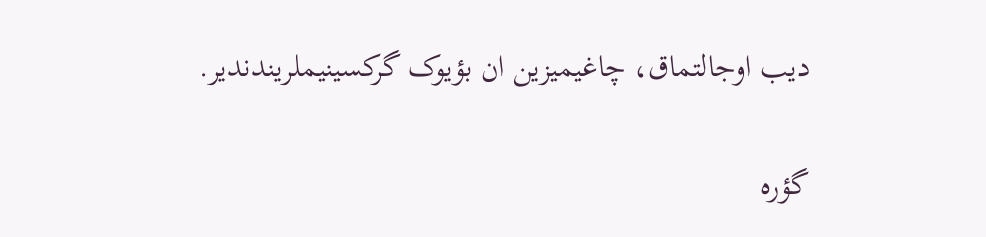دیب اوجالتماق، چاغیمیزین ان بؤیوک گرکسینیملریندندیر.

گؤره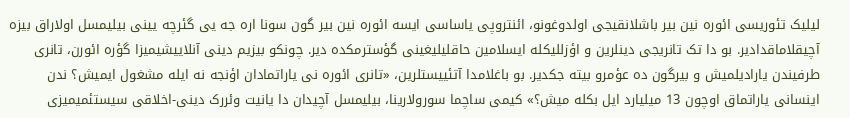لیلیک تئوریسی ائوره نین بیر باشلانقیجی اولدوغونو، ائنتروپی یاساسی ایسه ائوره نین بیر گون سونا اره جه یی گئرچه یینی بیلیمسل اولاراق بیزه آچیقلاماقدادیر. بو دا تک تانریجی دینلرین و اؤزللیکله ایسلامین حاقلیلیغینی گؤسترمکده دیر. چونکو بیزیم دینی آنلاییشیمیزا گؤره ائورن، تانری طرفیندن یارادیلمیش و بیرگون ده عؤمرو بیته جکدیر. بو باغلامدا آتئییستلرین، «تانری ائوره نی یاراتمادان اؤنجه نه ایله مشغول ایمیش؟ ندن اینسانی یاراتماق اوچون 13 میلیارد ایل بکله میش؟» کیمی ساچما سورولارینا، بیلیمسل آچیدان دا یانیت وئررک دینی-اخلاقی سیستئمیمیزی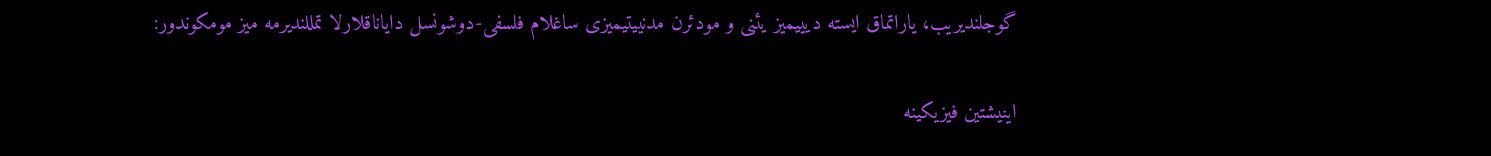گوجلندیریب، یاراتماق ایسته دیییمیز یئنی و مودئرن مدنییتیمیزی ساغلام فلسفی-دوشونسل دایاناقلارلا تمللندیرمه میز مومکوندور:

اینیشتین فیزیکینه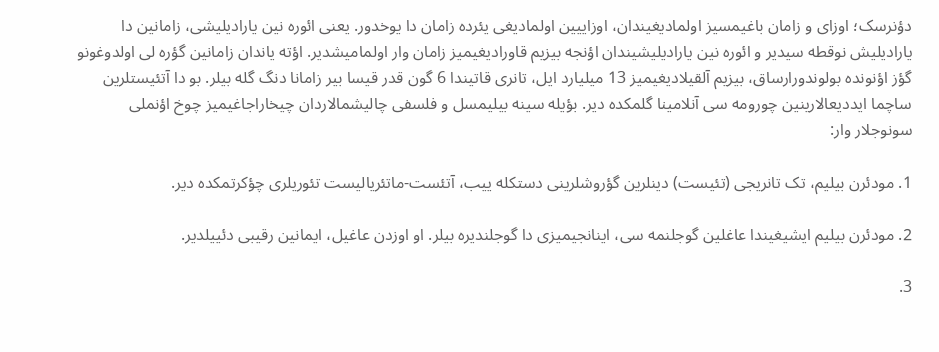دؤنرسک؛ اوزای و زامان باغیمسیز اولمادیغیندان، اوزاییین اولمادیغی یئرده زامان دا یوخدور. یعنی ائوره نین یارادیلیشی، زامانین دا یارادیلیش نوقطه سیدیر و ائوره نین یارادیلیشیندان اؤنجه بیزیم قاورادیغیمیز زامان وار اولمامیشدیر. اؤته یاندان زامانین گؤره لی اولدوغونو گؤز اؤنونده بولوندورارساق، بیزیم آلقیلادیغیمیز 13 میلیارد ایل، تانری قاتیندا 6 گون قدر قیسا بیر زامانا دنگ گله بیلر. بو دا آتئیستلرین ساچما ایددیعالارینین چورومه سی آنلامینا گلمکده دیر. بؤیله سینه بیلیمسل و فلسفی چالیشمالاردان چیخاراجاغیمیز چوخ اؤنملی سونوجلار وار:

1. مودئرن بیلیم، تک تانریجی (تئیست) دینلرین گؤروشلرینی دستکله ییب، آتئست-ماتئریالیست تئوریلری چؤکرتمکده دیر.

2. مودئرن بیلیم ایشیغیندا عاغلین گوجلنمه سی، اینانجیمیزی دا گوجلندیره بیلر. او اوزدن عاغیل، ایمانین رقیبی دئییلدیر.

3.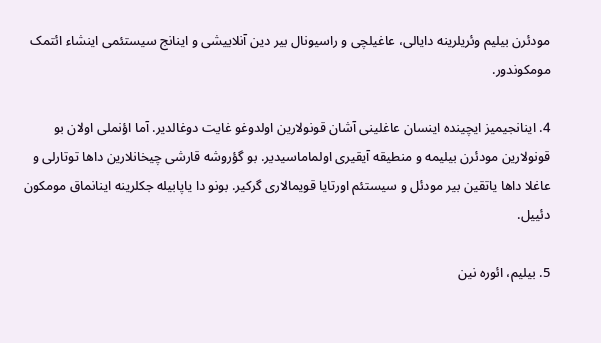مودئرن بیلیم وئریلرینه دایالی، عاغیلچی و راسیونال بیر دین آنلاییشی و اینانج سیستئمی اینشاء ائتمک مومکوندور.

4. اینانجیمیز ایچینده اینسان عاغلینی آشان قونولارین اولدوغو غایت دوغالدیر. آما اؤنملی اولان بو قونولارین مودئرن بیلیمه و منطیقه آیقیری اولماماسیدیر. بو گؤروشه قارشی چیخانلارین داها توتارلی و عاغلا داها یاتقین بیر مودئل و سیستئم اورتایا قویمالاری گرکیر. بونو دا یاپابیله جکلرینه اینانماق مومکون دئییل.

5. بیلیم، ائوره نین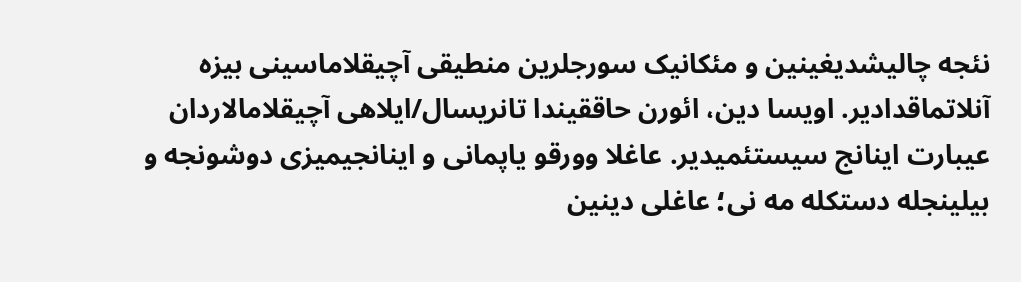نئجه چالیشدیغینین و مئکانیک سورجلرین منطیقی آچیقلاماسینی بیزه آنلاتماقدادیر. اویسا دین، ائورن حاققیندا تانریسال/ایلاهی آچیقلامالاردان عیبارت اینانج سیستئمیدیر. عاغلا وورقو یاپمانی و اینانجیمیزی دوشونجه و بیلینجله دستکله مه نی؛ عاغلی دینین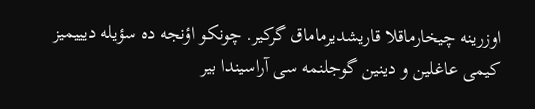اوزرینه چیخارماقلا قاریشدیرماماق گرکیر. چونکو اؤنجه ده سؤیله دیییمیز کیمی عاغلین و دینین گوجلنمه سی آراسیندا بیر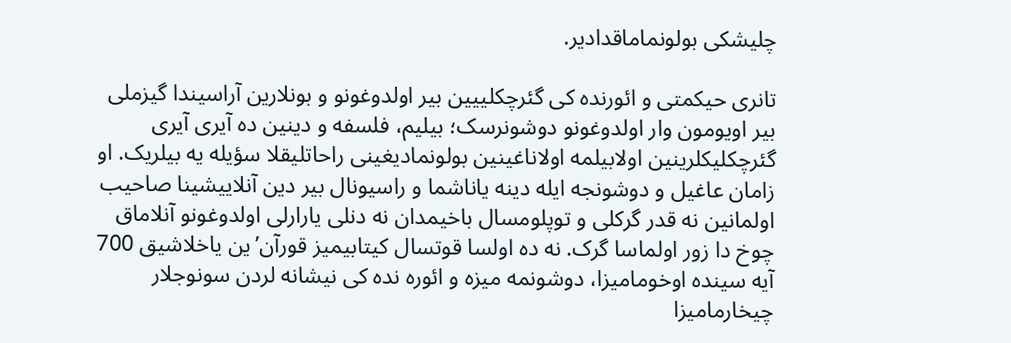چلیشکی بولونماماقدادیر.

تانری حیکمتی و ائورنده کی گئرچکلییین بیر اولدوغونو و بونلارین آراسیندا گیزملی بیر اویومون وار اولدوغونو دوشونرسک؛ بیلیم، فلسفه و دینین ده آیری آیری گئرچکلیکلرینین اولابیلمه اولاناغینین بولونمادیغینی راحاتلیقلا سؤیله یه بیلریک. او زامان عاغیل و دوشونجه ایله دینه یاناشما و راسیونال بیر دین آنلاییشینا صاحیب اولمانین نه قدر گرکلی و توپلومسال باخیمدان نه دنلی یارارلی اولدوغونو آنلاماق چوخ دا زور اولماسا گرک. نه ده اولسا قوتسال کیتابیمیز قورآن’ین یاخلاشیق 700 آیه سینده اوخومامیزا، دوشونمه میزه و ائوره نده کی نیشانه لردن سونوجلار چیخارمامیزا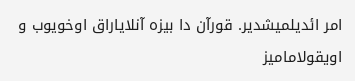امر ائدیلمیشدیر. قورآن دا بیزه آنلایاراق اوخویوب و اویقولامامیز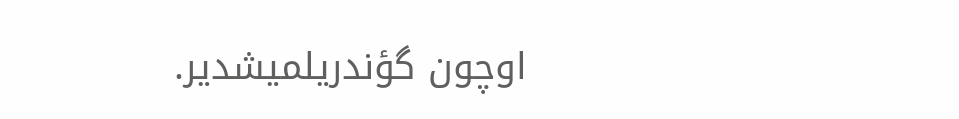اوچون گؤندریلمیشدیر.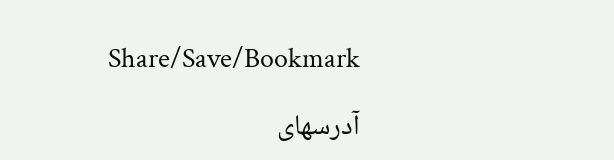Share/Save/Bookmark

آدرسهای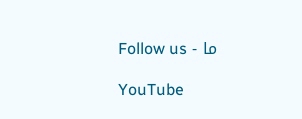ما - Follow us

YouTube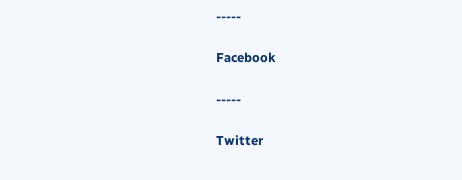-----

Facebook

-----

Twitter